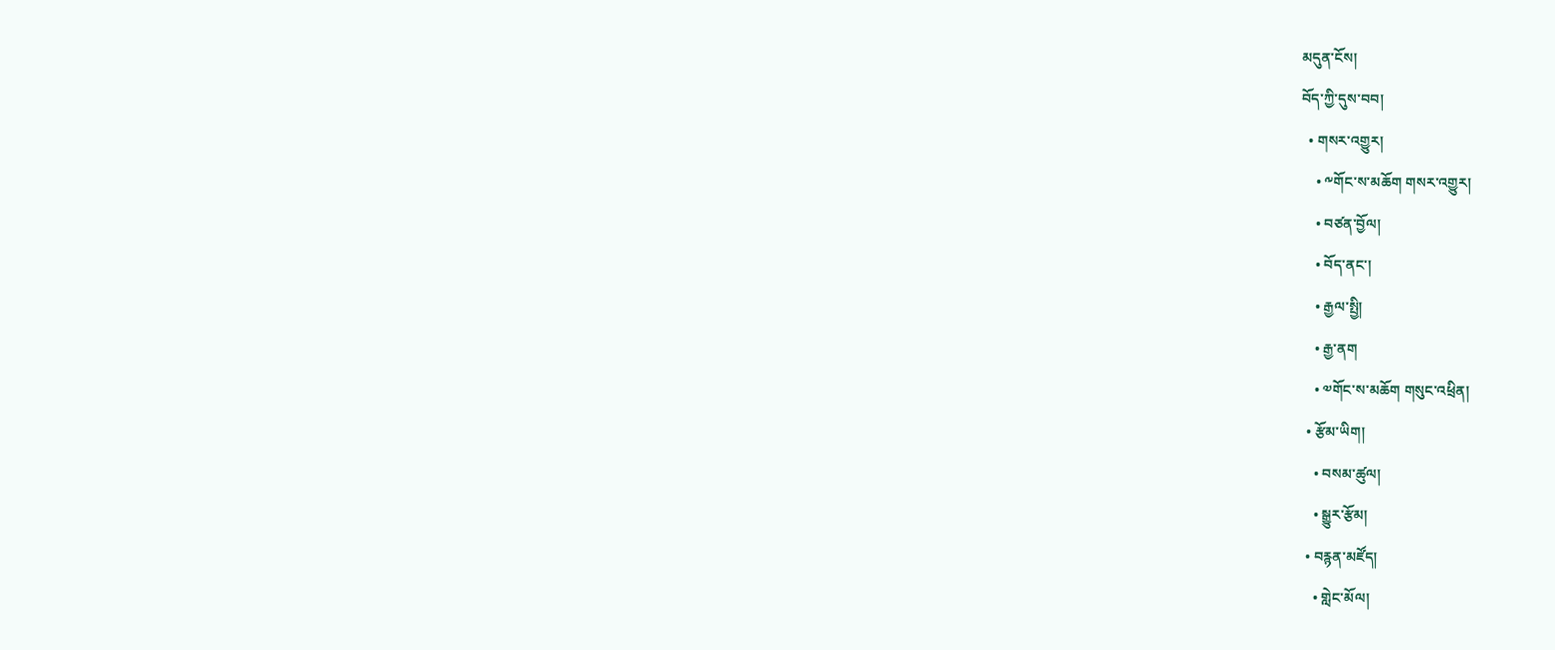མདུན་ངོས།
བོད་ཀྱི་དུས་བབ།
  • གསར་འགྱུར།
    • ༸གོང་ས་མཆོག གསར་འགྱུར།
    • བཙན་བྱོལ།
    • བོད་ནང་།
    • རྒྱལ་སྤྱི།
    • རྒྱ་ནག
    • ༧གོང་ས་མཆོག གསུང་འཕྲིན།
  • རྩོམ་ཡིག།
    • བསམ་ཚུལ།
    • སྒྱུར་རྩོམ།
  • བརྙན་མཛོད།
    • གླེང་མོལ།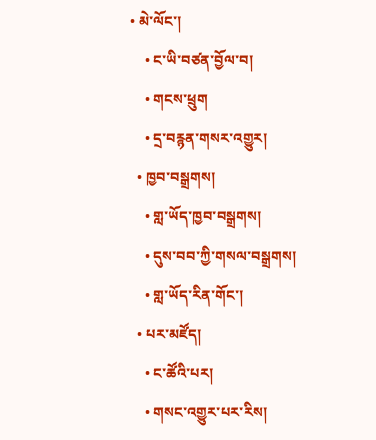• མེ་ལོང་།
    • ང་ཡི་བཙན་བྱོལ་བ།
    • གངས་ཕྲུག
    • དྲ་བརྙན་གསར་འགྱུར།
  • ཁྱབ་བསྒྲགས།
    • གླ་ཡོད་ཁྱབ་བསྒྲགས།
    • དུས་བབ་ཀྱི་གསལ་བསྒྲགས།
    • གླ་ཡོད་རིན་གོང་།
  • པར་མཛོད།
    • ང་ཚོའི་པར།
    • གསང་འགྱུར་པར་རིས།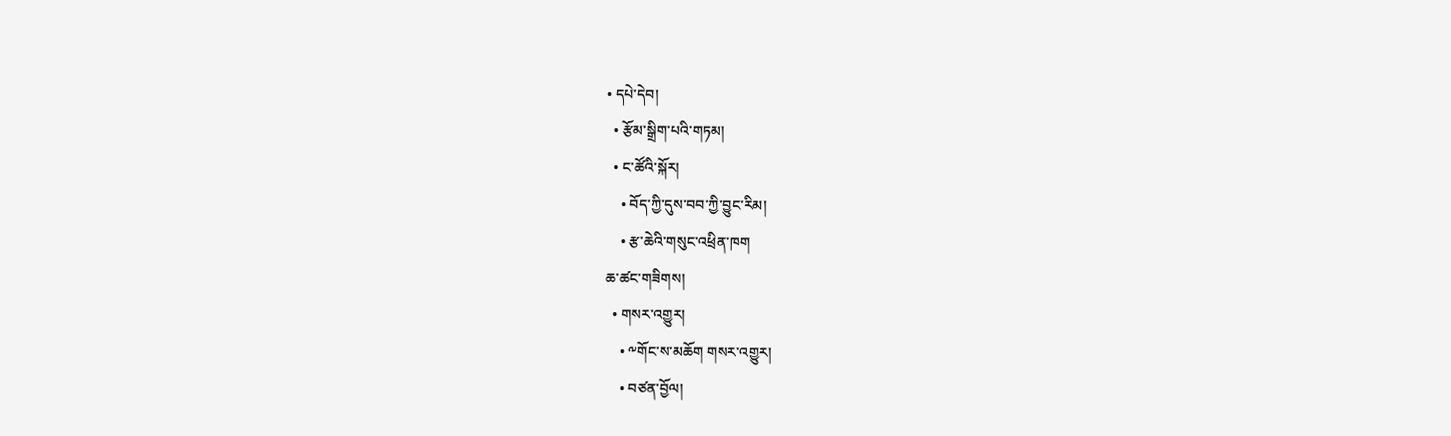• དཔེ་དེབ།
  • རྩོམ་སྒྲིག་པའི་གཏམ།
  • ང་ཚོའི་སྐོར།
    • བོད་ཀྱི་དུས་བབ་ཀྱི་བྱུང་རིམ།
    • རྩ་ཆེའི་གསུང་འཕྲིན་ཁག
ཆ་ཚང་གཟིགས།
  • གསར་འགྱུར།
    • ༸གོང་ས་མཆོག གསར་འགྱུར།
    • བཙན་བྱོལ།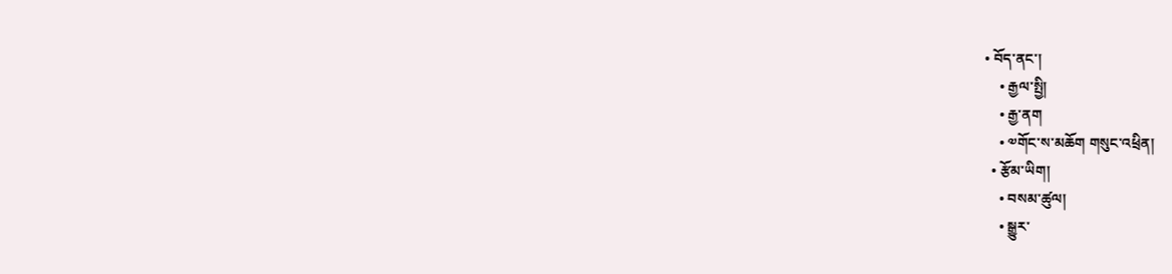• བོད་ནང་།
    • རྒྱལ་སྤྱི།
    • རྒྱ་ནག
    • ༧གོང་ས་མཆོག གསུང་འཕྲིན།
  • རྩོམ་ཡིག།
    • བསམ་ཚུལ།
    • སྒྱུར་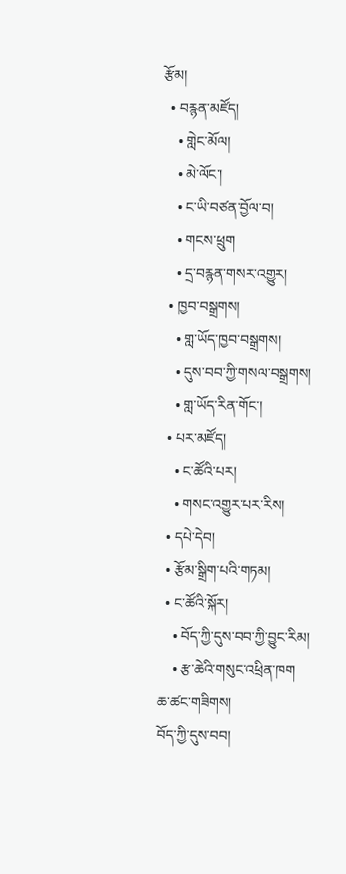རྩོམ།
  • བརྙན་མཛོད།
    • གླེང་མོལ།
    • མེ་ལོང་།
    • ང་ཡི་བཙན་བྱོལ་བ།
    • གངས་ཕྲུག
    • དྲ་བརྙན་གསར་འགྱུར།
  • ཁྱབ་བསྒྲགས།
    • གླ་ཡོད་ཁྱབ་བསྒྲགས།
    • དུས་བབ་ཀྱི་གསལ་བསྒྲགས།
    • གླ་ཡོད་རིན་གོང་།
  • པར་མཛོད།
    • ང་ཚོའི་པར།
    • གསང་འགྱུར་པར་རིས།
  • དཔེ་དེབ།
  • རྩོམ་སྒྲིག་པའི་གཏམ།
  • ང་ཚོའི་སྐོར།
    • བོད་ཀྱི་དུས་བབ་ཀྱི་བྱུང་རིམ།
    • རྩ་ཆེའི་གསུང་འཕྲིན་ཁག
ཆ་ཚང་གཟིགས།
བོད་ཀྱི་དུས་བབ།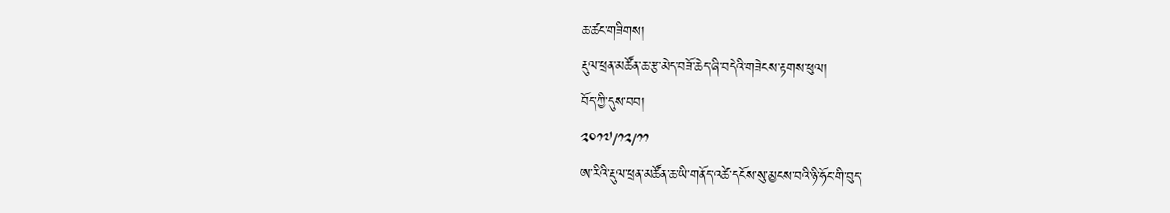ཆ་ཚང་གཟིགས།
རྡུལ་ཕྲན་མཚོན་ཆ་རྩ་མེད་བཟོ་ཆེད་ཞི་བདེའི་གཟེངས་རྟགས་ཕུལ།
བོད་ཀྱི་དུས་བབ།
༢༠༡༧/༡༢/༡༡
ཨ་རིའི་རྡུལ་ཕྲན་མཚོན་ཆ་ཡི་གནོད་འཚེ་དངོས་སུ་མྱངས་བའི་ཉི་ཧོང་གི་བུད་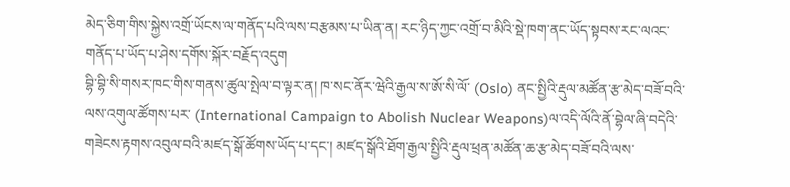མེད་ཅིག་གིས་སྐྱེས་འགྲོ་ཡོངས་ལ་གནོད་པའི་ལས་བརྩམས་པ་ཡིན་ན། རང་ཉིད་ཀྱང་འགྲོ་བ་མིའི་སྡེ་ཁག་ནང་ཡོད་སྟབས་རང་ལའང་གནོད་པ་ཡོད་པ་ཤེས་དགོས་སྐོར་བརྗོད་འདུག
བྷི་བྷི་སི་གསར་ཁང་གིས་གནས་ཚུལ་སྤེལ་བ་ལྟར་ན། ཁ་སང་ནོར་ཝེའི་རྒྱལ་ས་ཨོ་སི་ལོ་ (Oslo) ནང་སྤྱིའི་རྡུལ་མཚོན་རྩ་མེད་བཟོ་བའི་ལས་འགུལ་ཚོགས་པར་ (International Campaign to Abolish Nuclear Weapons)ལ་འདི་ལོའི་ནོ་བྷེལ་ཞི་བདེའི་གཟེངས་རྟགས་འབུལ་བའི་མཛད་སྒོ་ཚོགས་ཡོད་པ་དང་། མཛད་སྒོའི་ཐོག་རྒྱལ་སྤྱིའི་རྡུལ་ཕྲན་མཚོན་ཆ་རྩ་མེད་བཟོ་བའི་ལས་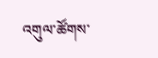འགུལ་ཚོགས་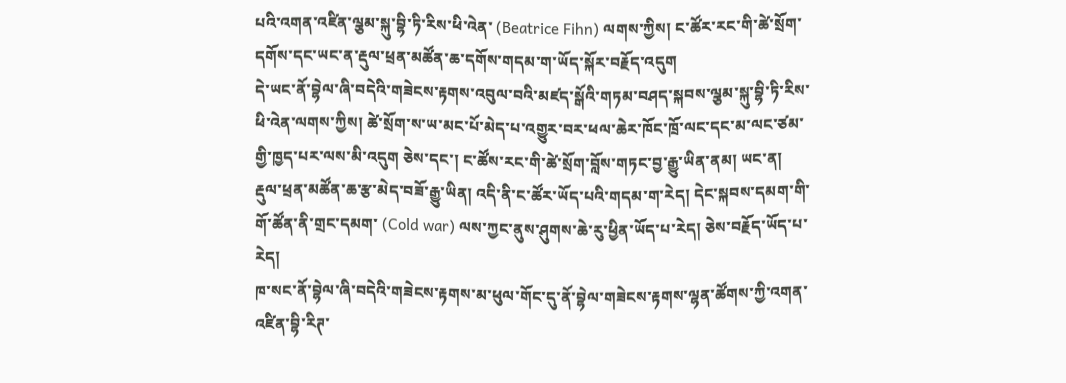པའི་འགན་འཛིན་ལྕམ་སྐུ་བྷི་ཏི་རིས་ཕི་འེན་ (Beatrice Fihn) ལགས་ཀྱིས། ང་ཚོར་རང་གི་ཚེ་སྲོག་དགོས་དང་ཡང་ན་རྡུལ་ཕྲན་མཚོན་ཆ་དགོས་གདམ་ག་ཡོད་སྐོར་བརྗོད་འདུག
དེ་ཡང་ནོ་བྷེལ་ཞི་བདེའི་གཟེངས་རྟགས་འབུལ་བའི་མཛད་སྒོའི་གཏམ་བཤད་སྐབས་ལྕམ་སྐུ་བྷི་ཏི་རིས་ཕི་འེན་ལགས་ཀྱིས། ཚེ་སྲོག་ས་ཡ་མང་པོ་མེད་པ་འགྱུར་བར་ཕལ་ཆེར་ཁོང་ཁྲོ་ལང་དང་མ་ལང་ཙམ་གྱི་ཁྱད་པར་ལས་མི་འདུག ཅེས་དང་། ང་ཚོས་རང་གི་ཚེ་སྲོག་བློས་གཏང་བྱ་རྒྱུ་ཡིན་ནམ། ཡང་ན། རྡུལ་ཕྲན་མཚོན་ཆ་རྩ་མེད་བཟོ་རྒྱུ་ཡིན། འདི་ནི་ང་ཚོར་ཡོད་པའི་གདམ་ག་རེད། དེང་སྐབས་དམག་གི་གོ་ཚོན་ནི་གྲང་དམག་ (Cold war) ལས་ཀྱང་ནུས་ཤུགས་ཆེ་རུ་ཕྱིན་ཡོད་པ་རེད། ཅེས་བརྗོད་ཡོད་པ་རེད།
ཁ་སང་ནོ་བྷེལ་ཞི་བདེའི་གཟེངས་རྟགས་མ་ཕུལ་གོང་དུ་ནོ་བྷེལ་གཟེངས་རྟགས་ལྷན་ཚོགས་ཀྱི་འགན་འཛིན་བྷི་རིཊ་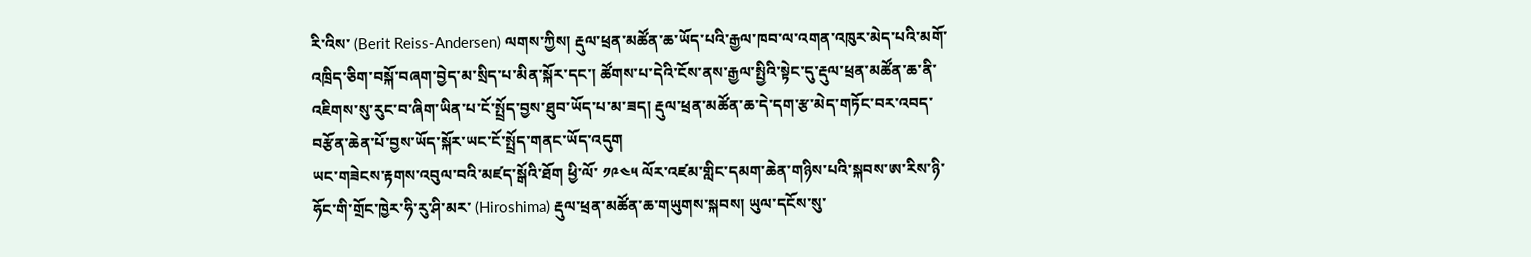རི་འིས་ (Berit Reiss-Andersen) ལགས་ཀྱིས། རྡུལ་ཕྲན་མཚོན་ཆ་ཡོད་པའི་རྒྱལ་ཁབ་ལ་འགན་འཁུར་མེད་པའི་མགོ་འཁྲིད་ཅིག་བསྐོ་བཞག་བྱེད་མ་སྲིད་པ་མིན་སྐོར་དང་། ཚོགས་པ་དེའི་ངོས་ནས་རྒྱལ་སྤྱིའི་སྟེང་དུ་རྡུལ་ཕྲན་མཚོན་ཆ་ནི་འཇིགས་སུ་རུང་བ་ཞིག་ཡིན་པ་ངོ་སྤྲོད་བྱས་ཐུབ་ཡོད་པ་མ་ཟད། རྡུལ་ཕྲན་མཚོན་ཆ་དེ་དག་རྩ་མེད་གཏོང་བར་འབད་བརྩོན་ཆེན་པོ་བྱས་ཡོད་སྐོར་ཡང་ངོ་སྤྲོད་གནང་ཡོད་འདུག
ཡང་གཟེངས་རྟགས་འབུལ་བའི་མཛད་སྒོའི་ཐོག ཕྱི་ལོ་ ༡༩༤༥ ལོར་འཛམ་གླིང་དམག་ཆེན་གཉིས་པའི་སྐབས་ཨ་རིས་ཉི་ཧོང་གི་གྲོང་ཁྱེར་ཧི་རུ་ཤི་མར་ (Hiroshima) རྡུལ་ཕྲན་མཚོན་ཆ་གཡུགས་སྐབས། ཡུལ་དངོས་སུ་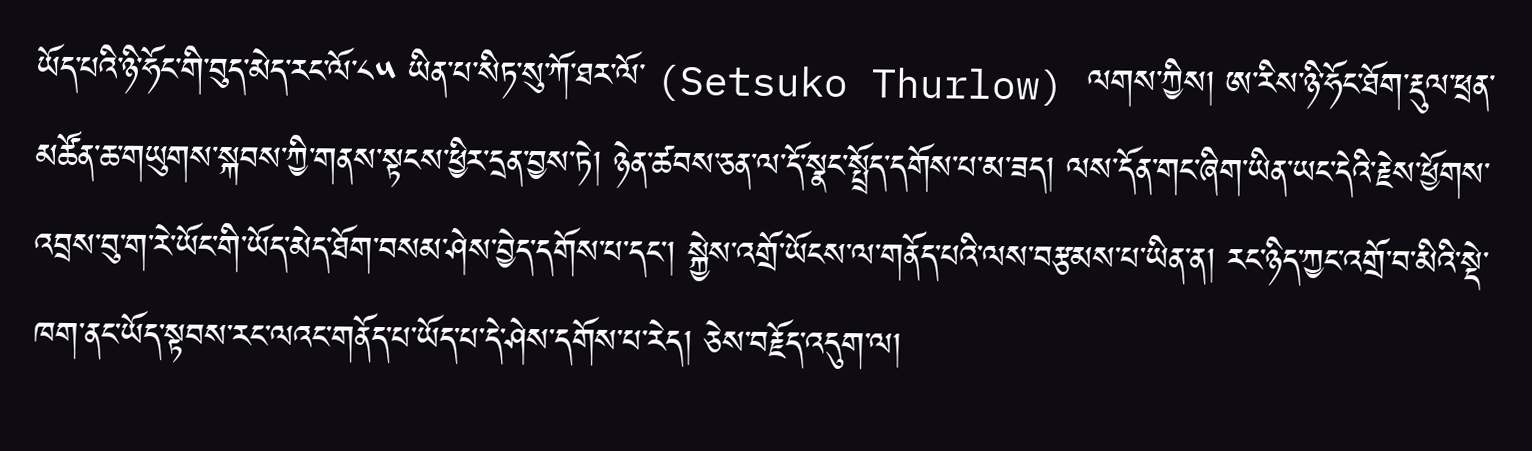ཡོད་པའི་ཉི་ཧོང་གི་བུད་མེད་རང་ལོ་༨༥ ཡིན་པ་སིཏ་སུ་ཀོ་ཐར་ལོ་ (Setsuko Thurlow) ལགས་ཀྱིས། ཨ་རིས་ཉི་ཧོང་ཐོག་རྡུལ་ཕྲན་མཚོན་ཆ་གཡུགས་སྐབས་ཀྱི་གནས་སྟངས་ཕྱིར་དྲན་བྱས་ཏེ། ཉེན་ཚབས་ཅན་ལ་དོ་སྣང་སྤྲོད་དགོས་པ་མ་ཟད། ལས་དོན་གང་ཞིག་ཡིན་ཡང་དེའི་རྗེས་ཕྱོགས་འབྲས་བུ་ག་རེ་ཡོང་གི་ཡོད་མེད་ཐོག་བསམ་ཤེས་བྱེད་དགོས་པ་དང་། སྐྱེས་འགྲོ་ཡོངས་ལ་གནོད་པའི་ལས་བརྩམས་པ་ཡིན་ན། རང་ཉིད་ཀྱང་འགྲོ་བ་མིའི་སྡེ་ཁག་ནང་ཡོད་སྟབས་རང་ལའང་གནོད་པ་ཡོད་པ་དེ་ཤེས་དགོས་པ་རེད། ཅེས་བརྗོད་འདུག་ལ།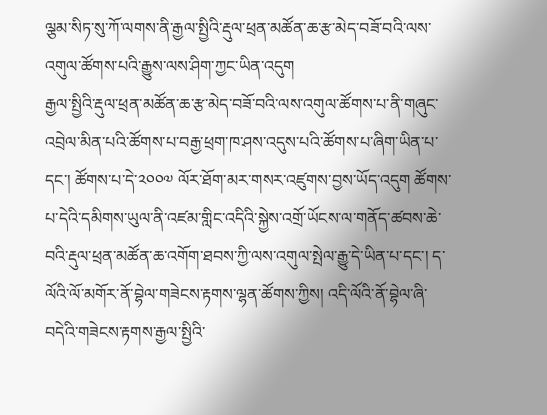ལྕམ་སིཏ་སུ་ཀོ་ལགས་ནི་རྒྱལ་སྤྱིའི་རྡུལ་ཕྲན་མཚོན་ཆ་རྩ་མེད་བཟོ་བའི་ལས་འགུལ་ཚོགས་པའི་རྒྱུས་ལས་ཤིག་ཀྱང་ཡིན་འདུག
རྒྱལ་སྤྱིའི་རྡུལ་ཕྲན་མཚོན་ཆ་རྩ་མེད་བཟོ་བའི་ལས་འགུལ་ཚོགས་པ་ནི་གཞུང་འབྲེལ་མིན་པའི་ཚོགས་པ་བརྒྱ་ཕྲག་ཁ་ཤས་འདུས་པའི་ཚོགས་པ་ཞིག་ཡིན་པ་དང་། ཚོགས་པ་དེ་༢༠༠༧ ལོར་ཐོག་མར་གསར་འཛུགས་བྱས་ཡོད་འདུག ཚོགས་པ་དེའི་དམིགས་ཡུལ་ནི་འཛམ་གླིང་འདིའི་སྐྱེས་འགྲོ་ཡོངས་ལ་གནོད་ཚབས་ཆེ་བའི་རྡུལ་ཕྲན་མཚོན་ཆ་འགོག་ཐབས་ཀྱི་ལས་འགུལ་སྤེལ་རྒྱུ་དེ་ཡིན་པ་དང་། ད་ལོའི་ལོ་མགོར་ནོ་བྷེལ་གཟེངས་རྟགས་ལྷན་ཚོགས་ཀྱིས། འདི་ལོའི་ནོ་བྷེལ་ཞི་བདེའི་གཟེངས་རྟགས་རྒྱལ་སྤྱིའི་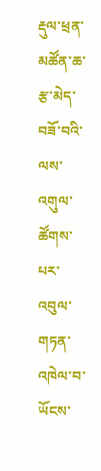རྡུལ་ཕྲན་མཚོན་ཆ་རྩ་མེད་བཟོ་བའི་ལས་འགུལ་ཚོགས་པར་འབུལ་གཏན་འཁེལ་བ་ཡོངས་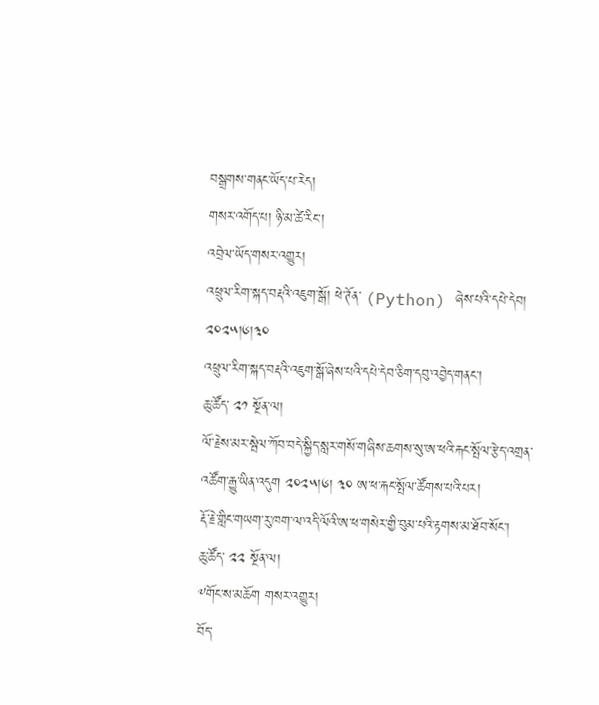བསྒྲགས་གནང་ཡོད་པ་རེད།
གསར་འགོད་པ། ཉི་མ་ཚེ་རིང་།
འབྲེལ་ཡོད་གསར་འགྱུར།
འཕྲུལ་རིག་སྐད་བརྡའི་འཇུག་སྒོ། ཕེ་ཊོན་ (Python) ཞེས་པའི་དཔེ་དེབ། ༢༠༢༥།༦།༣༠
འཕྲུལ་རིག་སྐད་བརྡའི་འཇུག་སྒོ་ཞེས་པའི་དཔེ་དེབ་ཅིག་དབུ་འབྱེད་གནང་།
ཆུ་ཚོད་ ༢༡ སྔོན་ལ།
ལོ་རྗེས་མར་སྦེལ་ཀོབ་བདེ་སྐྱིད་སླར་གསོ་གཞིས་ཆགས་སུ་ཨ་ཕའི་རྐང་སྤོལ་རྩེད་འགྲན་འཚོག་རྒྱུ་ཡིན་འདུག ༢༠༢༥།༦། ༣༠ ཨ་ཕ་རྐང་སྤོལ་ཚོགས་པའི་པར།
རྡོ་རྗེ་གླིང་གཡག་རུ་ཁག་ལ་འདི་ལོའི་ཨ་ཕ་གསེར་གྱི་བུམ་པའི་རྟགས་མ་ཐོབ་སོང་།
ཆུ་ཚོད་ ༢༢ སྔོན་ལ།
༸གོང་ས་མཆོག གསར་འགྱུར།
བོད་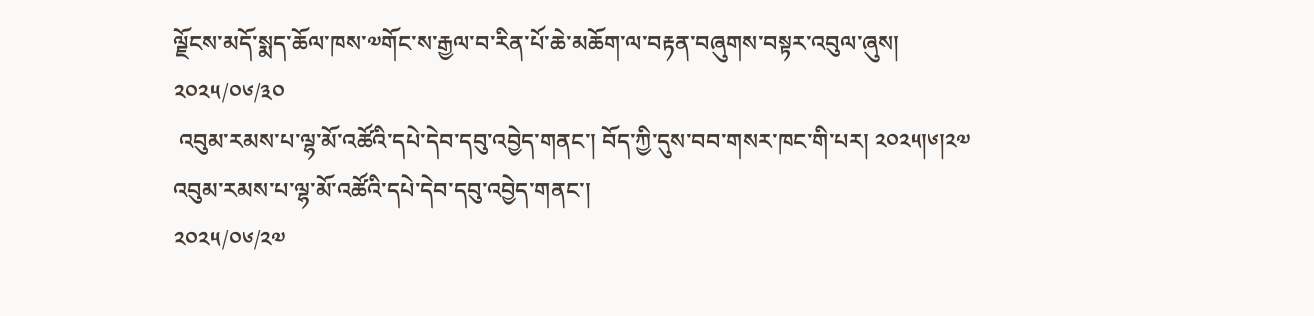ལྗོངས་མདོ་སྨད་ཆོལ་ཁས་༧གོང་ས་རྒྱལ་བ་རིན་པོ་ཆེ་མཆོག་ལ་བརྟན་བཞུགས་བསྟར་འབུལ་ཞུས།
༢༠༢༥/༠༦/༣༠
 འབུམ་རམས་པ་ལྷ་མོ་འཚོའི་དཔེ་དེབ་དབུ་འབྱེད་གནང་། བོད་ཀྱི་དུས་བབ་གསར་ཁང་གི་པར། ༢༠༢༥།༦།༢༧
འབུམ་རམས་པ་ལྷ་མོ་འཚོའི་དཔེ་དེབ་དབུ་འབྱེད་གནང་།
༢༠༢༥/༠༦/༢༧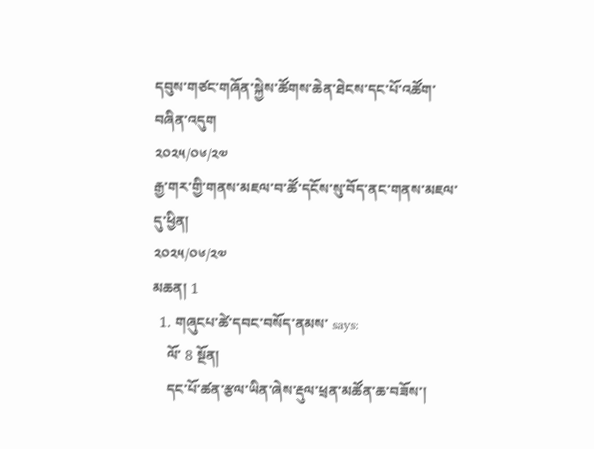དབུས་གཙང་གཞོན་སྐྱེས་ཚོགས་ཆེན་ཐེངས་དང་པོ་འཚོག་བཞིན་འདུག
༢༠༢༥/༠༦/༢༧
རྒྱ་གར་གྱི་གནས་མཇལ་བ་ཚོ་དངོས་སུ་བོད་ནང་གནས་མཇལ་དུ་ཕྱིན།
༢༠༢༥/༠༦/༢༧
མཆན། 1
  1. གཞུངཔ་ཚེ་དབང་བསོད་ནམས་ says:
    ལོ་ 8 སྔོན།
    དང་པོ་ཚན་རྩལ་ཡིན་ཞེས་རྡུལ་ཕྲན་མཚོན་ཆ་བཟོས་།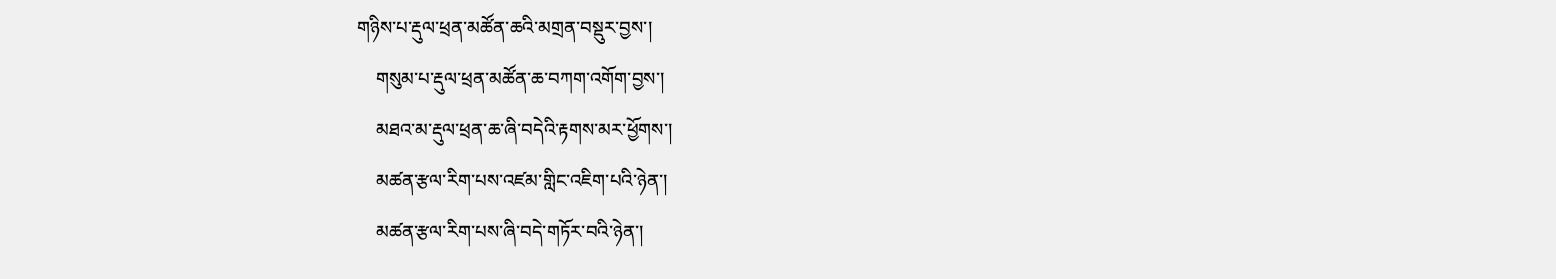གཉིས་པ་རྡུལ་ཕྲན་མཚོན་ཆའི་མགྲན་བསྡུར་བྱས་།
    གསུམ་པ་རྡུལ་ཕྲན་མཚོན་ཆ་བཀག་འགོག་བྱས་།
    མཐའ་མ་རྡུལ་ཕྲན་ཆ་ཞི་བདེའི་རྟགས་མར་ཕྱོགས་།
    མཚན་རྩལ་རིག་པས་འཛམ་གླིང་འཇིག་པའི་ཉེན་།
    མཚན་རྩལ་རིག་པས་ཞི་བདེ་གཏོར་བའི་ཉེན་།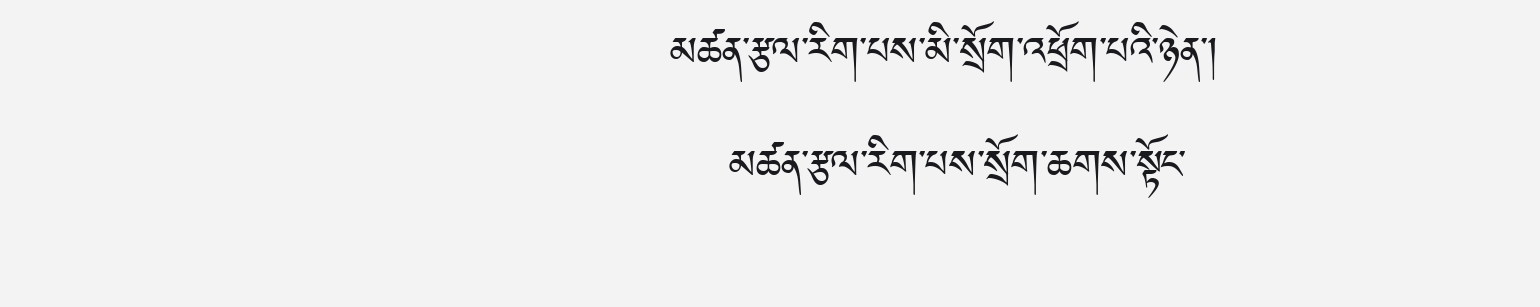མཚན་རྩལ་རིག་པས་མི་སྲོག་འཕྲོག་པའི་ཉེན་།
    མཚན་རྩལ་རིག་པས་སྲོག་ཆགས་སྟོང་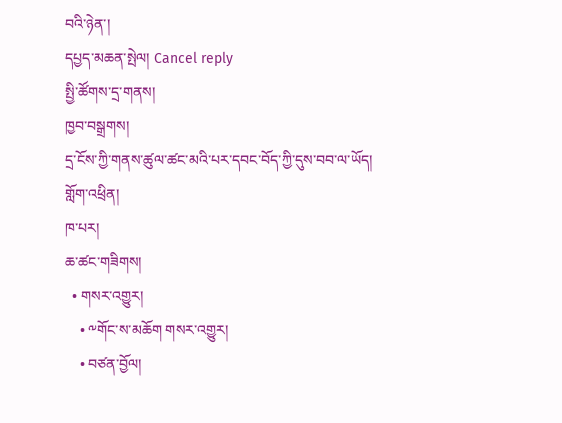བའི་ཉེན་།
དཔྱད་མཆན་སྤེལ། Cancel reply
སྤྱི་ཚོགས་དྲ་གནས།
ཁྱབ་བསྒྲགས།
དྲ་ངོས་ཀྱི་གནས་ཚུལ་ཚང་མའི་པར་དབང་བོད་ཀྱི་དུས་བབ་ལ་ཡོད།
གློག་འཕྲིན།
ཁ་པར།
ཆ་ཚང་གཟིགས།
  • གསར་འགྱུར།
    • ༸གོང་ས་མཆོག གསར་འགྱུར།
    • བཙན་བྱོལ།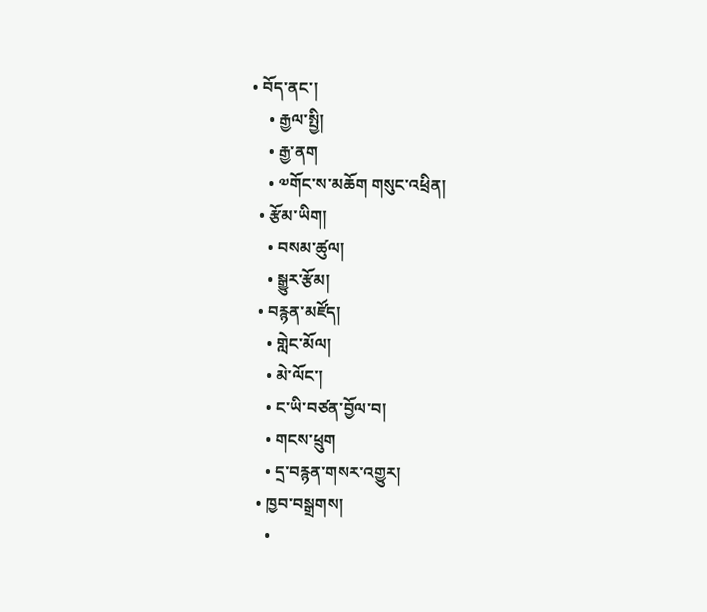• བོད་ནང་།
    • རྒྱལ་སྤྱི།
    • རྒྱ་ནག
    • ༧གོང་ས་མཆོག གསུང་འཕྲིན།
  • རྩོམ་ཡིག།
    • བསམ་ཚུལ།
    • སྒྱུར་རྩོམ།
  • བརྙན་མཛོད།
    • གླེང་མོལ།
    • མེ་ལོང་།
    • ང་ཡི་བཙན་བྱོལ་བ།
    • གངས་ཕྲུག
    • དྲ་བརྙན་གསར་འགྱུར།
  • ཁྱབ་བསྒྲགས།
    •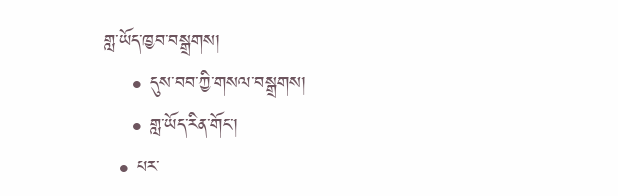གླ་ཡོད་ཁྱབ་བསྒྲགས།
    • དུས་བབ་ཀྱི་གསལ་བསྒྲགས།
    • གླ་ཡོད་རིན་གོང་།
  • པར་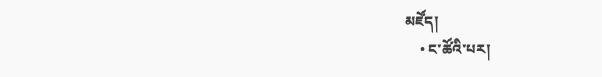མཛོད།
    • ང་ཚོའི་པར།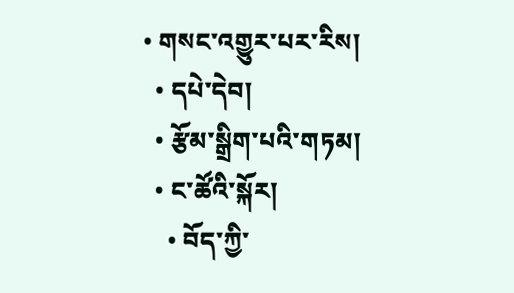• གསང་འགྱུར་པར་རིས།
  • དཔེ་དེབ།
  • རྩོམ་སྒྲིག་པའི་གཏམ།
  • ང་ཚོའི་སྐོར།
    • བོད་ཀྱི་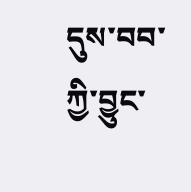དུས་བབ་ཀྱི་བྱུང་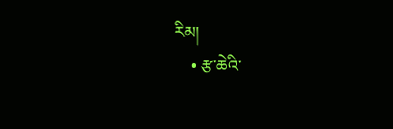རིམ།
    • རྩ་ཆེའི་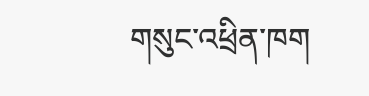གསུང་འཕྲིན་ཁག